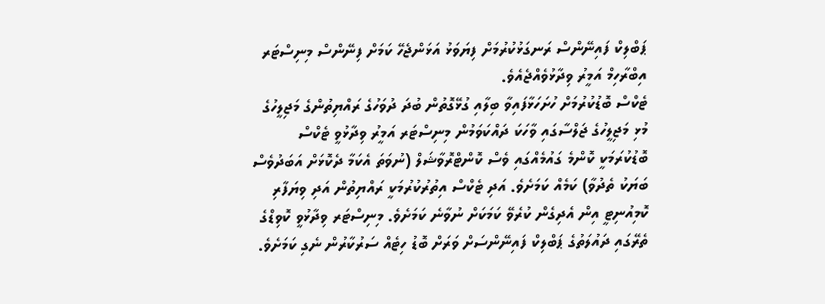ޕަބްލިކް ފައިނޭންސް ރަނގަޅުކުރުމަށް ފިޔަވަޅު އަޅަންޖެހޭ ކަމަށް ފިނޭންސް މިނިސްޓަރ އިބްރާހިމް އަމީރު ވިދާޅުވެއްޖެއެވެ.
ޓެކްސް ބޮޑުކުރުމަށް ހުށަހަޅާފައިވާ ބިލާއި ގުޅޭގޮތުން ބުދަ ދުވަހުގެ ރައްޔިތުންގެ މަޖިލީހުގެ މުޅި މަޖިލީހުގެ ޖަލްސާގައި ވާހަކަ ދައްކަވަމުން މިނިސްޓަރ އަމީރު ވިދާޅުވީ ޓެކްސް ބޮޑުކުރަމަކީ ކޮންމެ ގައުމެއްގައި ވެސް ކޮންޓްރޮވާޝަލް (ނުވަތަ އެކަމާ ދެކޮޅަށް އަބަދުވެސް ބަޔަކު ތެދުވާ) ކަމެއް ކަމަށެވެ. އަދި ޓެކްސް އިތުރުކުރުމަކީ ރައްޔިތުން އަދި ވިޔަފާރި ކޮމިއުނިޓީ އިން އެދިގެން ކުރެވޭ ކަމަކަށް ނުވާނެ ކަމަށެވެ. މިނިސްޓަރ ވިދާޅުވީ ކޮވިޑްގެ ތެރޭގައި ދައުލަތުގެ ޕަބްލިކް ފައިނޭންސަށް ވަރަށް ބޮޑު ހިޓެއް ސަރުކާރުން ނެގި ކަމަށެވެ.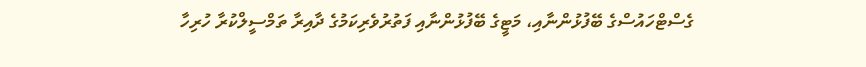ގެސްޓްހައުސްގެ ބޭފުޅުންނާއި، މަޓީގެ ބޭފުޅުންނާއި ފަތުރުވެރިކަމުގެ ދާއިރާ ތަމްސީލްކުރާ ހުރިހާ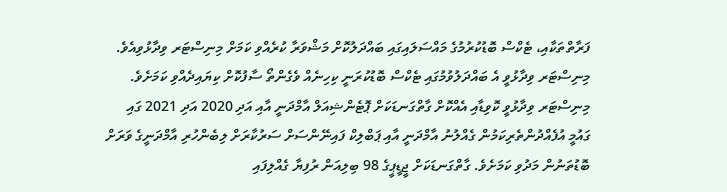ފަރާތްތަކާއި، ޓެކްސް ބޮޑުކުރުމުގެ މައްސަލައިގައި ބައްދަލުކޮށް މަޝްވަރާ ކުރެއްވި ކަމަށް މިނިސްޓަރ ވިދާޅުވިއެވެ.
މިނިސްޓަރ ވިދާޅުވީ އެ ބައްދަލުވުމުގައި ޓެކްސް ބޮޑުކުރަނީ ކިހިނެއް ވެގެންތޯ ސާފުކޮށް ކިޔައިދެއްވި ކަމަށެވެ. މިނިސްޓަރ ވިދާޅުވީ ކޮވިޑާއި އެއްކޮށް ގާތްގަނޑަކަށް ޕޮޓެންޝިއަލް އާމްދަނީ އާއި އަދި 2020 އަދި 2021 ގައި ގައުމީ އުފެއްދުންތެރިކަމުން ގެއްލުނު އާމްދަނީ އާއި ޕަބްލިކް ފައިނޭންސަށް ސަރުކާރަށް ލިބެންހުރި އާމްދަނީގެ ވަރަށް ބޮޑުތަނުން މަދުވި ކަމަށެވެ. ގާތްގަނޑަކަށް ޖީޑީޕީގެ 98 ބިލިއަން ރުފިޔާ ގެއްލިފައި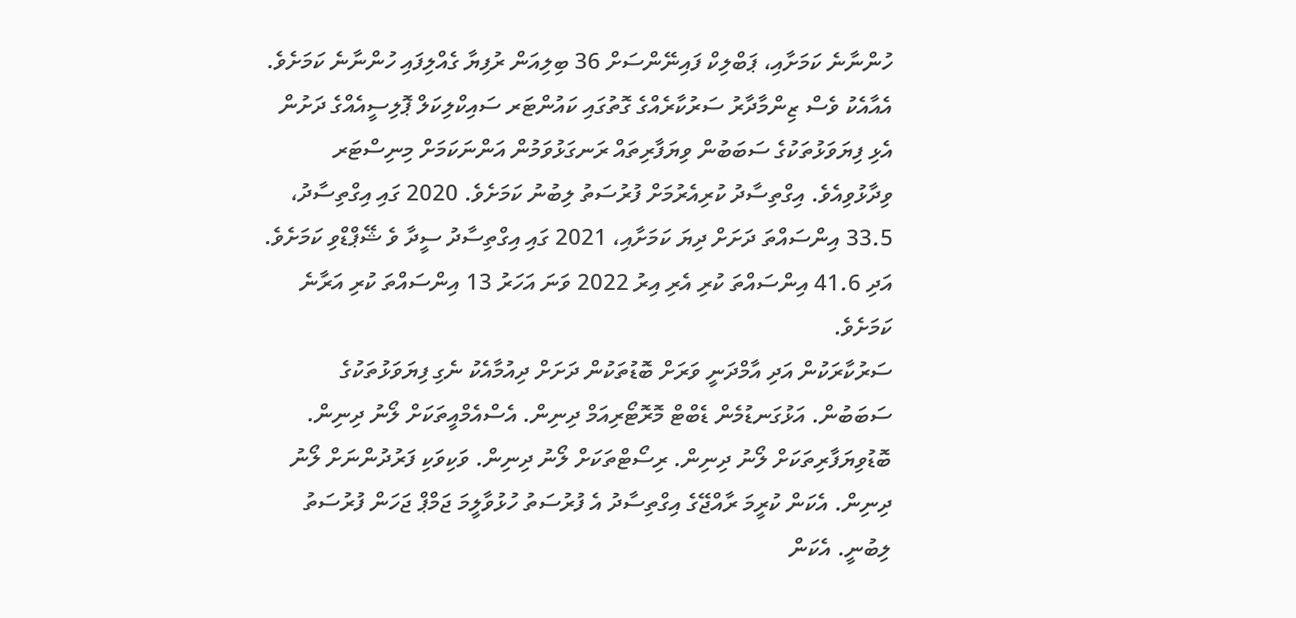ހުންނާނެ ކަމަށާއި، ޕަބްލިކް ފައިނޭންސަށް 36 ބިލިއަން ރުފިޔާ ގެއްލިފައި ހުންނާނެ ކަމަށެވެ.
އެއާއެކު ވެސް ޒިންމާދާރު ސަރުކާރެއްގެ ގޮތުގައި ކައުންޓަރ ސައިކްލިކަލް ޕޮލިސީއެއްގެ ދަށުން އެޅި ފިޔަވަޅުތަކުގެ ސަބަބުން ވިޔަފާރިތައް ރަނގަޅުވަމުން އަންނަކަމަށް މިނިސްޓަރ ވިދާޅުވިއެވެ. އިގްތިސާދު ކުރިއެރުމަށް ފުރުސަތު ލިބުނު ކަމަށެވެ. 2020 ގައި އިގްތިސާދު، 33.5 އިންސައްތަ ދަށަށް ދިޔަ ކަމަށާއި، 2021 ގައި އިގްތިސާދު ސީދާ ވެ ޝޭޕްޑްވި ކަމަށެވެ. އަދި 41.6 އިންސައްތަ ކުރި އެރި އިރު 2022 ވަނަ އަހަރު 13 އިންސައްތަ ކުރި އަރާނެ ކަމަށެވެ.
ސަރުކާރަކުން އަދި އާމްދަނީ ވަރަށް ބޮޑުތަކުން ދަށަށް ދިއުމާއެކު ނެގި ފިޔަވަޅުތަކުގެ ސަބަބުން. އަޅުގަނޑުމެން ޑެބްޓް މޮރޮޓޯރިއަމް ދިނިން. އެސްއެމްއީތަކަށް ލޯނު ދިނިން. ބޮޑުވިޔަފާރިތަކަށް ލޯނު ދިނިން. ރިސޯޓްތަކަށް ލޯނު ދިނިން. ވަކިވަކި ފަރުދުންނަށް ލޯނު ދިނިން. އެކަން ކުރީމަ ރާއްޖޭގެ އިގްތިސާދު އެ ފުރުސަތު ހުޅުވާލީމަ ޖަމްޕް ޖަހަން ފުރުސަތު ލިބުނީ. އެކަން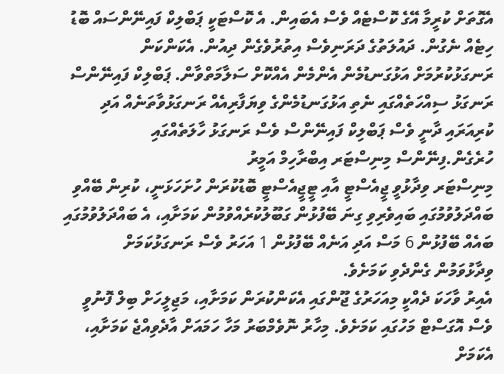އެގޮތަށް ކުރީމާ އޭގެ ކޮސްޓެއް ވެސް އެބައިން. އެ ކޮސްޓަކީ ޕަބްލިކް ފައިނޭންސައް ބޮޑު ހިޓެއް ނެގުން. ދައުލަތުގެ ދަރަނިވެސް އިތުރުވެގެން ދިއުން. އެކަންކަން ރަނގަޅުކުރުމަށް އަޅުގަނޑުމެން އެންމެން އެއްކޮށް ސަލާމަތްވާން. ޕަބްލިކް ފައިނޭންސް ރަނގަޅު ސިއްހަތެއްގައި ނެތި އަޅުގަނޑުމެންގެ ވިޔަފާރިއެއް ރަނގަޅުވާތަނެއް އަދި ކުރިއަރައި ދާނީ ވެސް ޕަބްލިކް ފައިނޭންސް ވެސް ރަނގަޅު ހާލަތެއްގައި ހުރެގެން.ފިނޭންސް މިނިސްޓަރ އިބްރާހިމް އަމީރު
މިނިސްޓަރ ވިދާޅުވީ ޖީއެސްޓީ އާއި ޓީޖީއެސްޓީ ބޮޑުކުރަން ހުށަހަޅަނީ، ކުރިން ބޭއްވި ބައްދަލުވުމުގައި ބައިވެރިވި ގިނަ ބޭފުޅުން ގަބޫލުކުރެއްވުމުން ކަމަށާއި، އެ ބައްދަލުވުމުގައި ބައެއް ބޭފުޅުން 6 މަސް އަދި އަނެއް ބޭފުޅުން 1 އަހަރު ވެސް ރަނގަޅުކަމަށް ވިދާޅުވަމުން ގެންދެވި ކަމަށެވެ.
އެއިރު ވާހަކަ ދެއްކީ މިއަހަރުގެ ޖޫންގައި އެކަންކުރަން ކަމަށާއި، މަޖިލީހަށް ބިލް ފޮނުވީ ވެސް އޮގަސްޓް މަހުގައި ކަމަށެވެ. މިހާރު ނޮވެމްބަރު މަހާ ހަމައަށް އާދެވިއްޖެ ކަމަށާއި، އެކަމަށް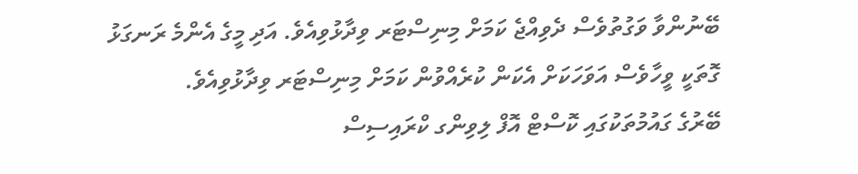ބޭނުންވާ ވަގުތުވެސް ދެވިއްޖެ ކަމަށް މިނިސްޓަރ ވިދާޅުވިއެވެ. އަދި މީގެ އެންމެ ރަނގަޅު ގޮތަކީ ވީހާވެސް އަވަހަކަށް އެކަން ކުރެއްވުން ކަމަށް މިނިސްޓަރ ވިދާޅުވިއެވެ.
ބޭރުގެ ގައުމުތަކުގައި ކޮސްޓް އޮފް ލިވިންގ ކްރައިސިސް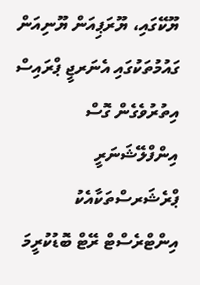ޔޫކޭގައި، ޔޫރަޕިއަން ޔޫނިއަން ގައުމުތަކުގައި އެނަރޖީ ޕްރައިސް އިތުރުވެގެން ގޮސް އިންފްލޭޝަނަރީ ޕްރެޝަރސްތަކާއެކު އިންޓްރެސްޓް ރޭޓް ބޮޑުކުރީމަ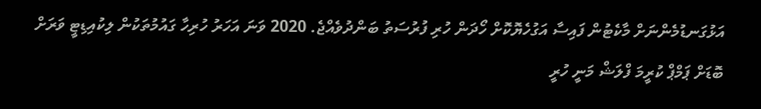އަޅުގަނޑުމެންނަށް މާކެޓުން ފައިސާ އަގުހެޔޮކޮށް ހޯދަން ހުރި ފުރުސަތު ބަންދުވެއްޖެ. 2020 ވަނަ އަހަރު ހުރިހާ ގައުމުތަކުން ލިކުއިޑިޓީ ވަރަށް ބޮޑަށް ޕަމްޕް ކުރީމަ ފްލަޝް މަނީ ހުރީ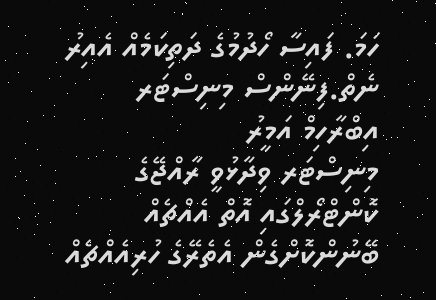ހަމަ. ފައިސާ ހޯދުމުގެ ދަތިކަމެއް އެއިރު ނެތް.ފިނޭންސް މިނިސްޓަރ އިބްރާހިމް އަމީރު
މިނިސްޓަރ ވިދާޅުވީ ރާއްޖޭގެ ކޮންޓްރޯލްގައި އޮތް އެއްޗެއް ބޭނުންކޮށްގެން އެތެރޭގެ ހުރިއެއްޗެއް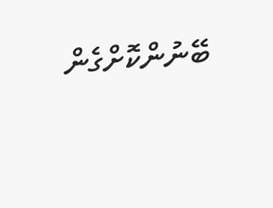ބޭނުންކޮށްގެން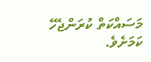މަސައްކަތް ކުރަންޖެހޭ ކަމަށެވެ.